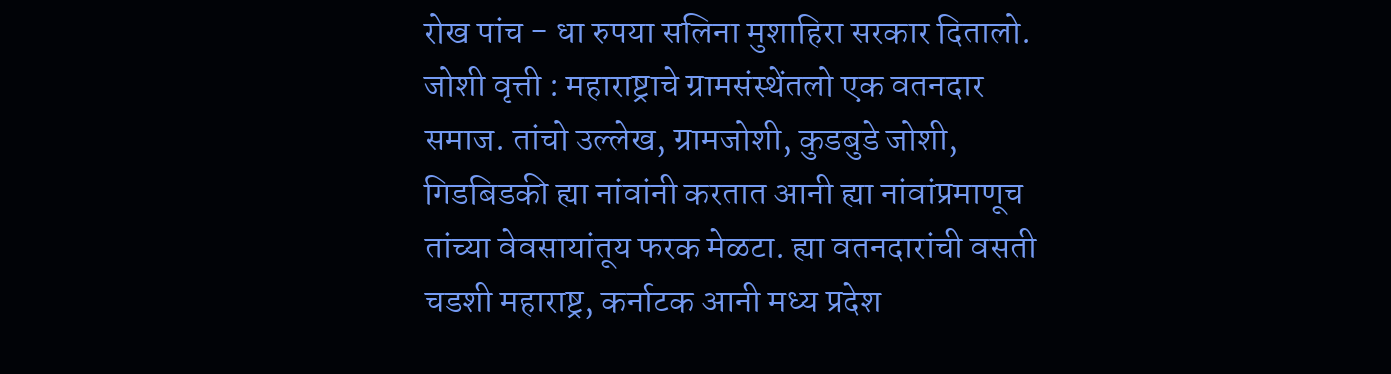रोख पांच - धा रुपया सलिना मुशाहिरा सरकार दितालो.
जोशी वृत्ती : महाराष्ट्राचे ग्रामसंस्थेंतलो एक वतनदार समाज. तांचो उल्लेख, ग्रामजोशी, कुडबुडे जोशी, गिडबिडकी ह्या नांवांनी करतात आनी ह्या नांवांप्रमाणूच तांच्या वेवसायांतूय फरक मेळटा. ह्या वतनदारांची वसती चडशी महाराष्ट्र, कर्नाटक आनी मध्य प्रदेश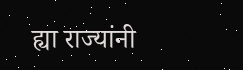ह्या राज्यांनी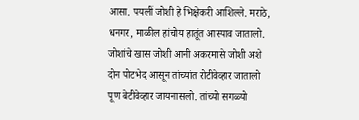आसा. पयलीं जोशी हे भिक्षेकरी आशिल्ले. मराठे, धनगर, माळील हांचोय हातूंत आस्पाव जातालो.
जोशांचे खास जोशी आनी अकरमासे जोशी अशे दोन पोटभेद आसून तांच्यांत रोटीवेव्हार जातालो पूण बेटीवेव्हार जायनासलो. तांच्यो सगळ्यो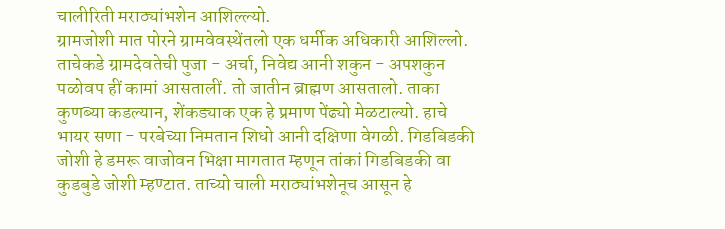चालीरिती मराठ्यांभशेन आशिल्ल्यो.
ग्रामजोशी मात पोरने ग्रामवेवस्थेंतलो एक धर्मीक अधिकारी आशिल्लो. ताचेकडे ग्रामदेवतेची पुजा - अर्चा, निवेद्य आनी शकुन - अपशकुन पळोवप हीं कामां आसतालीं. तो जातीन ब्राह्मण आसतालो. ताका कुणब्या कडल्यान, शेंकड्याक एक हे प्रमाण पेंढ्यो मेळटाल्यो. हाचे भायर सणा - परबेच्या निमतान शिधो आनी दक्षिणा वेगळी. गिडबिडकी जोशी हे डमरू वाजोवन भिक्षा मागतात म्हणून तांकां गिडबिडकी वा कुडबुडे जोशी म्हण्टात. ताच्यो चाली मराठ्यांभशेनूच आसून हे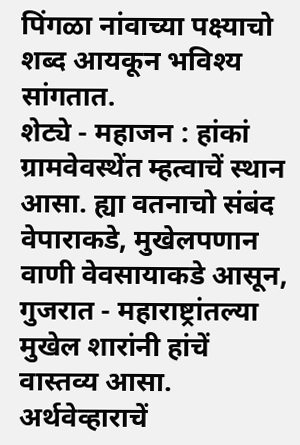पिंगळा नांवाच्या पक्ष्याचो शब्द आयकून भविश्य सांगतात.
शेट्ये - महाजन : हांकां ग्रामवेवस्थेंत म्हत्वाचें स्थान आसा. ह्या वतनाचो संबंद वेपाराकडे, मुखेलपणान वाणी वेवसायाकडे आसून, गुजरात - महाराष्ट्रांतल्या मुखेल शारांनी हांचें वास्तव्य आसा. अर्थवेव्हाराचें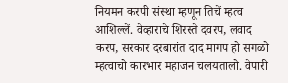नियमन करपी संस्था म्हणून तिचें म्हत्व आशिल्लें. वेव्हाराचे शिरस्ते दवरप, लवाद करप, सरकार दरबारांत दाद मागप हो सगळो म्हत्वाचो कारभार महाजन चलयतालो. वेपारी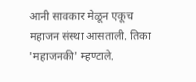आनी सावकार मेळून एकूच महाजन संस्था आसताली. तिका 'महाजनकी' म्हण्टाले.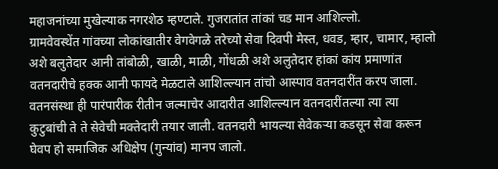महाजनांच्या मुखेल्याक नगरशेठ म्हण्टाले. गुजरातांत तांकां चड मान आशिल्लो.
ग्रामवेवस्थेंत गांवच्या लोकांखातीर वेगवेगळे तरेच्यो सेवा दिवपी मेस्त, धवड, म्हार, चामार, म्हालो अशे बलुतेदार आनी तांबोळी, खाळी, माळी, गोंधळी अशे अलुतेदार हांकां कांय प्रमाणांत वतनदारीचे हक्क आनी फायदे मेळटाले आशिल्ल्यान तांचो आस्पाव वतनदारींत करप जाला.
वतनसंस्था ही पारंपारीक रीतीन जल्माचेर आदारीत आशिल्ल्यान वतनदारींतल्या त्या त्या कुटुबांची ते ते सेवेची मक्तेदारी तयार जाली. वतनदारी भायल्या सेवेकऱ्या कडसून सेवा करून घेवप हो समाजिक अधिक्षेप (गुन्यांव) मानप जालो.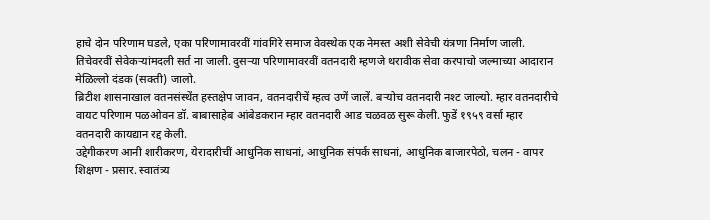हाचे दोन परिणाम घडले, एका परिणामावरवीं गांवगिरे समाज वेवस्थेक एक नेमस्त अशी सेवेची यंत्रणा निर्माण जाली. तिचेवरवीं सेवेकऱ्यांमदली सर्त ना जाली. दुसऱ्या परिणामावरवीं वतनदारी म्हणजे थरावीक सेवा करपाचो जल्माच्या आदारान मेळिल्लो दंडक (सक्ती) जालो.
ब्रिटीश शासनाखाल वतनसंस्थेंत हस्तक्षेप जावन, वतनदारीचें म्हत्व उणें जालें. बऱ्योच वतनदारी नश्ट जाल्यो. म्हार वतनदारीचे वायट परिणाम पळओवन डॉ. बाबासाहेब आंबेडकरान म्हार वतनदारी आड चळवळ सुरू केली. फुडें १९५९ वर्सा म्हार वतनदारी कायद्यान रद्द केली.
उद्देगीकरण आनी शारीकरण, येरादारीचीं आधुनिक साधनां, आधुनिक संपर्क साधनां, आधुनिक बाजारपेठो, चलन - वापर शिक्षण - प्रसार. स्वातंत्र्य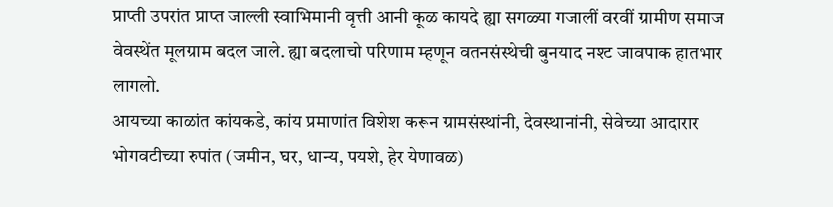प्राप्ती उपरांत प्राप्त जाल्ली स्वाभिमानी वृत्ती आनी कूळ कायदे ह्या सगळ्या गजालीं वरवीं ग्रामीण समाज वेवस्थेंत मूलग्राम बदल जाले. ह्या बदलाचो परिणाम म्हणून वतनसंस्थेची बुनयाद नश्ट जावपाक हातभार लागलो.
आयच्या काळांत कांयकडे, कांय प्रमाणांत विशेश करून ग्रामसंस्थांनी, देवस्थानांनी, सेवेच्या आदारार भोगवटीच्या रुपांत (जमीन, घर, धान्य, पयशे, हेर येणावळ)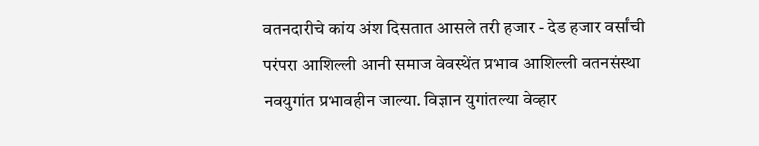वतनदारीचे कांय अंश दिसतात आसले तरी हजार - देड हजार वर्सांची परंपरा आशिल्ली आनी समाज वेवस्थेंत प्रभाव आशिल्ली वतनसंस्था नवयुगांत प्रभावहीन जाल्या. विज्ञान युगांतल्या वेव्हार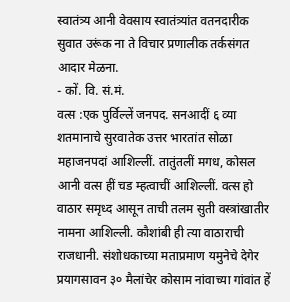स्वातंत्र्य आनी वेवसाय स्वातंत्र्यांत वतनदारीक सुवात उरूंक ना ते विचार प्रणालीक तर्कसंगत आदार मेळना.
- कों. वि. सं.मं.
वत्स :एक पुर्विल्लें जनपद. सनआदीं ६ व्या शतमानाचे सुरवातेक उत्तर भारतांत सोळा महाजनपदां आशिल्लीं. तातुंतलीं मगध, कोसल आनी वत्स हीं चड म्हत्वाचीं आशिल्लीं. वत्स हो वाठार समृध्द आसून ताची तलम सुती वस्त्रांखातीर नामना आशिल्ली. कौशांबी ही त्या वाठाराची राजधानी. संशोधकाच्या मताप्रमाण यमुनेचे देगेर प्रयागसावन ३० मैलांचेर कोसाम नांवाच्या गांवांत हें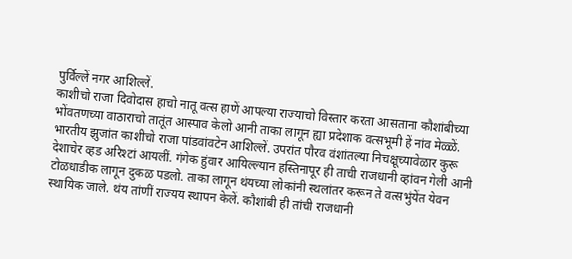पुर्विल्लें नगर आशिल्लें.
काशीचो राजा दिवोदास हाचो नातू वत्स हाणें आपल्या राज्याचो विस्तार करता आसताना कौशांबीच्या भोंवतणच्या वाठाराचो तातूंत आस्पाव केलो आनी ताका लागून ह्या प्रदेशाक वत्सभूमी हें नांव मेळ्ळें. भारतीय झुजांत काशीचो राजा पांडवांवटेन आशिल्लें. उपरांत पौरव वंशांतल्या निचक्षूच्यावेळार कुरू देशाचेर व्हड अरिश्टां आयलीं. गंगेक हुंवार आयिल्ल्यान हस्तिनापूर ही ताची राजधानी व्हांवन गेली आनी टोळधाडीक लागून दुकळ पडलो. ताका लागून थंयच्या लोकांनी स्थलांतर करून ते वत्सभुंयेंत येवन स्थायिक जाले. थंय तांणीं राज्यय स्थापन केलें. कौशांबी ही तांची राजधानी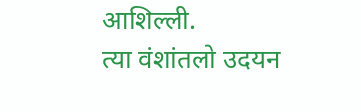आशिल्ली.
त्या वंशांतलो उदयन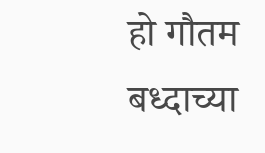हो गौतम बध्दाच्या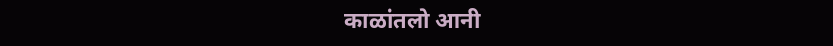काळांतलो आनी